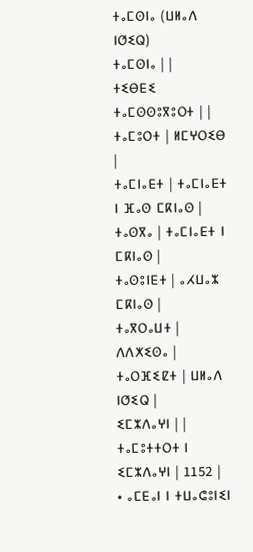ⵜⴰⵎⵙⵏⴰ (ⵡⵍⴰⴷ ⵏⵚⵉⵕ)
ⵜⴰⵎⵙⵏⴰ | |
ⵜⵉⴱⴹⵉ ⵜⴰⵎⵙⵙⵓⴳⵓⵔⵜ | |
ⵜⴰⵎⵓⵔⵜ | ⵍⵎⵖⵔⵉⴱ |
ⵜⴰⵎⵏⴰⴹⵜ | ⵜⴰⵎⵏⴰⴹⵜ ⵏ ⴼⴰⵙ ⵎⴽⵏⴰⵙ |
ⵜⴰⵙⴳⴰ | ⵜⴰⵎⵏⴰⴹⵜ ⵏ ⵎⴽⵏⴰⵙ |
ⵜⴰⵙⵓⵏⴹⵜ | ⴰⵃⵡⴰⵣ ⵎⴽⵏⴰⵙ |
ⵜⴰⴳⵔⴰⵡⵜ | ⴷⴷⵅⵉⵙⴰ |
ⵜⴰⵔⴼⵉⵇⵜ | ⵡⵍⴰⴷ ⵏⵚⵉⵕ |
ⵉⵎⵣⴷⴰⵖⵏ | |
ⵜⴰⵎⵓⵜⵜⵔⵜ ⵏ ⵉⵎⵣⴷⴰⵖⵏ | 1152 |
• ⴰⵎⴹⴰⵏ ⵏ ⵜⵡⴰⵛⵓⵏⵉⵏ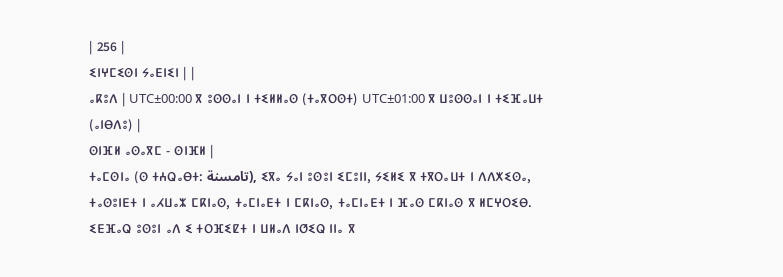| 256 |
ⵉⵏⵖⵎⵉⵙⵏ ⵢⴰⴹⵏⵉⵏ | |
ⴰⴽⵓⴷ | UTC±00:00 ⴳ ⵓⵙⵙⴰⵏ ⵏ ⵜⵉⵍⵍⴰⵙ (ⵜⴰⴳⵔⵙⵜ) UTC±01:00 ⴳ ⵡⵓⵙⵙⴰⵏ ⵏ ⵜⵉⴼⴰⵡⵜ (ⴰⵏⴱⴷⵓ) |
ⵙⵏⴼⵍ ⴰⵙⴰⴳⵎ - ⵙⵏⴼⵍ |
ⵜⴰⵎⵙⵏⴰ (ⵙ ⵜⵄⵕⴰⴱⵜ: تامسنة), ⵉⴳⴰ ⵢⴰⵏ ⵓⵙⵓⵏ ⵉⵎⵓⵏⵏ, ⵢⵉⵍⵉ ⴳ ⵜⴳⵔⴰⵡⵜ ⵏ ⴷⴷⵅⵉⵙⴰ, ⵜⴰⵙⵓⵏⴹⵜ ⵏ ⴰⵃⵡⴰⵣ ⵎⴽⵏⴰⵙ, ⵜⴰⵎⵏⴰⴹⵜ ⵏ ⵎⴽⵏⴰⵙ, ⵜⴰⵎⵏⴰⴹⵜ ⵏ ⴼⴰⵙ ⵎⴽⵏⴰⵙ ⴳ ⵍⵎⵖⵔⵉⴱ. ⵉⴹⴼⴰⵕ ⵓⵙⵓⵏ ⴰⴷ ⵉ ⵜⵔⴼⵉⵇⵜ ⵏ ⵡⵍⴰⴷ ⵏⵚⵉⵕ ⵏⵏⴰ ⴳ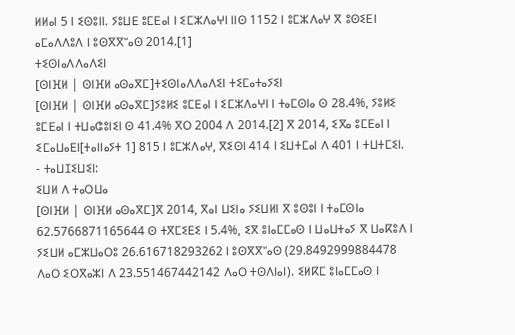ⵍⵍⴰⵏ 5 ⵏ ⵉⵙⵓⵏⵏ. ⵢⵓⵡⴹ ⵓⵎⴹⴰⵏ ⵏ ⵉⵎⵣⴷⴰⵖⵏ ⵏⵏⵙ 1152 ⵏ ⵓⵎⵣⴷⴰⵖ ⴳ ⵓⵙⵉⴹⵏ ⴰⵎⴰⴷⴷⵓⴷ ⵏ ⵓⵙⴳⴳⵯⴰⵙ 2014.[1]
ⵜⵉⵙⵏⴰⴷⴷⴰⴷⵉⵏ
[ⵙⵏⴼⵍ | ⵙⵏⴼⵍ ⴰⵙⴰⴳⵎ]ⵜⵉⵙⵏⴰⴷⴷⴰⴷⵉⵏ ⵜⵉⵎⴰⵜⴰⵢⵉⵏ
[ⵙⵏⴼⵍ | ⵙⵏⴼⵍ ⴰⵙⴰⴳⵎ]ⵢⵓⵍⵉ ⵓⵎⴹⴰⵏ ⵏ ⵉⵎⵣⴷⴰⵖⵏ ⵏ ⵜⴰⵎⵙⵏⴰ ⵙ 28.4%, ⵢⵓⵍⵉ ⵓⵎⴹⴰⵏ ⵏ ⵜⵡⴰⵛⵓⵏⵉⵏ ⵙ 41.4% ⴳⵔ 2004 ⴷ 2014.[2] ⴳ 2014, ⵉⴳⴰ ⵓⵎⴹⴰⵏ ⵏ ⵉⵎⴰⵡⴰⴹⵏ[ⵜⴰⵏⵏⴰⵢⵜ 1] 815 ⵏ ⵓⵎⵣⴷⴰⵖ, ⴳⵉⵙⵏ 414 ⵏ ⵉⵡⵜⵎⴰⵏ ⴷ 401 ⵏ ⵜⵡⵜⵎⵉⵏ.
- ⵜⴰⵡⵊⵉⵡⵉⵏ:
ⵉⵡⵍ ⴷ ⵜⴰⵔⵡⴰ
[ⵙⵏⴼⵍ | ⵙⵏⴼⵍ ⴰⵙⴰⴳⵎ]ⴳ 2014, ⴳⴰⵏ ⵡⵉⵏⴰ ⵢⵉⵡⵍⵏ ⴳ ⵓⵙⵓⵏ ⵏ ⵜⴰⵎⵙⵏⴰ 62.5766871165644 ⵙ ⵜⴳⵎⵉⴹⵉ ⵏ 5.4%, ⵉⴳ ⵓⵏⴰⵎⵎⴰⵙ ⵏ ⵡⴰⵡⵜⴰⵢ ⴳ ⵡⴰⴽⵓⴷ ⵏ ⵢⵉⵡⵍ ⴰⵎⵣⵡⴰⵔⵓ 26.616718293262 ⵏ ⵓⵙⴳⴳⵯⴰⵙ (29.8492999884478 ⴷⴰⵔ ⵉⵔⴳⴰⵣⵏ ⴷ 23.551467442142 ⴷⴰⵔ ⵜⵙⴷⵏⴰⵏ). ⵉⵍⴽⵎ ⵓⵏⴰⵎⵎⴰⵙ ⵏ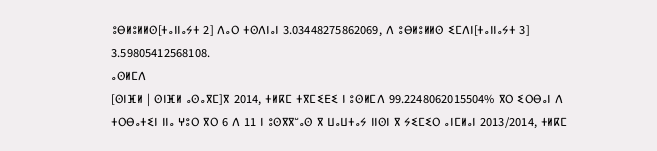ⵓⴱⵍⵓⵍⵍⵙ[ⵜⴰⵏⵏⴰⵢⵜ 2] ⴷⴰⵔ ⵜⵙⴷⵏⴰⵏ 3.03448275862069, ⴷ ⵓⴱⵍⵓⵍⵍⵙ ⵉⵎⴷⵏ[ⵜⴰⵏⵏⴰⵢⵜ 3] 3.59805412568108.
ⴰⵙⵍⵎⴷ
[ⵙⵏⴼⵍ | ⵙⵏⴼⵍ ⴰⵙⴰⴳⵎ]ⴳ 2014, ⵜⵍⴽⵎ ⵜⴳⵎⵉⴹⵉ ⵏ ⵓⵙⵍⵎⴷ 99.2248062015504% ⴳⵔ ⵉⵔⴱⴰⵏ ⴷ ⵜⵔⴱⴰⵜⵉⵏ ⵏⵏⴰ ⵖⵓⵔ ⴳⵔ 6 ⴷ 11 ⵏ ⵓⵙⴳⴳⵯⴰⵙ ⴳ ⵡⴰⵡⵜⴰⵢ ⵏⵏⵙⵏ ⴳ ⵢⵉⵎⵉⵔ ⴰⵏⵎⵍⴰⵏ 2013/2014, ⵜⵍⴽⵎ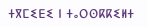ⵜⴳⵎⵉⴹⵉ ⵏ ⵜⴰⵔⵙⴽⴽⵉⵍⵜ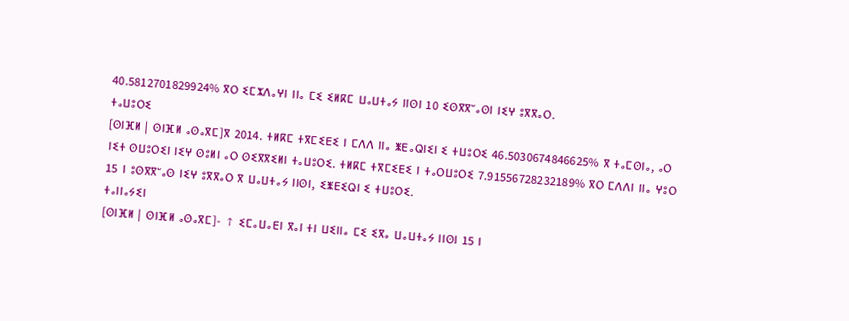40.5812701829924% ⴳⵔ ⵉⵎⵣⴷⴰⵖⵏ ⵏⵏⴰ ⵎⵉ ⵉⵍⴽⵎ ⵡⴰⵡⵜⴰⵢ ⵏⵏⵙⵏ 10 ⵉⵙⴳⴳⵯⴰⵙⵏ ⵏⵉⵖ ⵓⴳⴳⴰⵔ.
ⵜⴰⵡⵓⵔⵉ
[ⵙⵏⴼⵍ | ⵙⵏⴼⵍ ⴰⵙⴰⴳⵎ]ⴳ 2014. ⵜⵍⴽⵎ ⵜⴳⵎⵉⴹⵉ ⵏ ⵎⴷⴷ ⵏⵏⴰ ⵥⴹⴰⵕⵏⵉⵏ ⵉ ⵜⵡⵓⵔⵉ 46.5030674846625% ⴳ ⵜⴰⵎⵙⵏⴰ, ⴰⵔ ⵏⵉⵜ ⵙⵡⵓⵔⵉⵏ ⵏⵉⵖ ⵙⵓⵍⵏ ⴰⵔ ⵙⵉⴳⴳⵉⵍⵏ ⵜⴰⵡⵓⵔⵉ. ⵜⵍⴽⵎ ⵜⴳⵎⵉⴹⵉ ⵏ ⵜⴰⵔⵡⵓⵔⵉ 7.91556728232189% ⴳⵔ ⵎⴷⴷⵏ ⵏⵏⴰ ⵖⵓⵔ 15 ⵏ ⵓⵙⴳⴳⵯⴰⵙ ⵏⵉⵖ ⵓⴳⴳⴰⵔ ⴳ ⵡⴰⵡⵜⴰⵢ ⵏⵏⵙⵏ, ⵉⵥⴹⵉⵕⵏ ⵉ ⵜⵡⵓⵔⵉ.
ⵜⴰⵏⵏⴰⵢⵉⵏ
[ⵙⵏⴼⵍ | ⵙⵏⴼⵍ ⴰⵙⴰⴳⵎ]- ↑ ⵉⵎⴰⵡⴰⴹⵏ ⴳⴰⵏ ⵜⵏ ⵡⵉⵏⵏⴰ ⵎⵉ ⵉⴳⴰ ⵡⴰⵡⵜⴰⵢ ⵏⵏⵙⵏ 15 ⵏ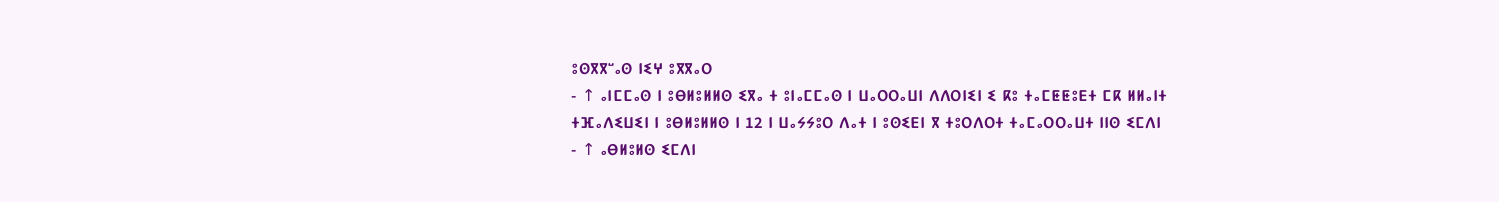ⵓⵙⴳⴳⵯⴰⵙ ⵏⵉⵖ ⵓⴳⴳⴰⵔ
- ↑ ⴰⵏⵎⵎⴰⵙ ⵏ ⵓⴱⵍⵓⵍⵍⵙ ⵉⴳⴰ ⵜ ⵓⵏⴰⵎⵎⴰⵙ ⵏ ⵡⴰⵔⵔⴰⵡⵏ ⴷⴷⵔⵏⵉⵏ ⵉ ⴽⵓ ⵜⴰⵎⵟⵟⵓⴹⵜ ⵎⴽ ⵍⵍⴰⵏⵜ ⵜⴼⴰⴷⵉⵡⵉⵏ ⵏ ⵓⴱⵍⵓⵍⵍⵙ ⵏ 12 ⵏ ⵡⴰⵢⵢⵓⵔ ⴷⴰⵜ ⵏ ⵓⵙⵉⴹⵏ ⴳ ⵜⵓⵔⴷⵔⵜ ⵜⴰⵎⴰⵔⵔⴰⵡⵜ ⵏⵏⵙ ⵉⵎⴷⵏ
- ↑ ⴰⴱⵍⵓⵍⵙ ⵉⵎⴷⵏ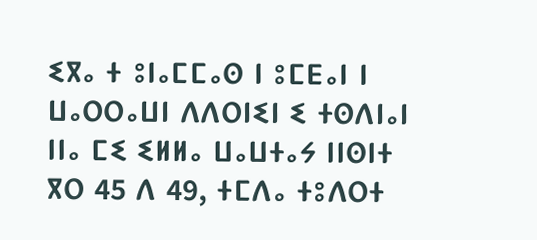ⵉⴳⴰ ⵜ ⵓⵏⴰⵎⵎⴰⵙ ⵏ ⵓⵎⴹⴰⵏ ⵏ ⵡⴰⵔⵔⴰⵡⵏ ⴷⴷⵔⵏⵉⵏ ⵉ ⵜⵙⴷⵏⴰⵏ ⵏⵏⴰ ⵎⵉ ⵉⵍⵍⴰ ⵡⴰⵡⵜⴰⵢ ⵏⵏⵙⵏⵜ ⴳⵔ 45 ⴷ 49, ⵜⵎⴷⴰ ⵜⵓⴷⵔⵜ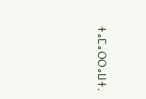ⵜⴰⵎⴰⵔⵔⴰⵡⵜ.